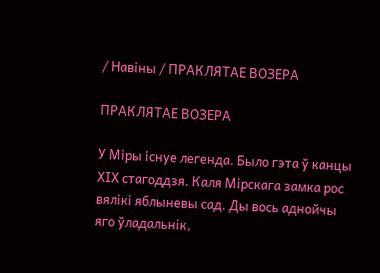/ Навіны / ПРАКЛЯТАЕ ВОЗЕРА

ПРАКЛЯТАЕ ВОЗЕРА

У Міры існуе легенда. Было гэта ў канцы ХІХ стагоддзя. Каля Мірскага замка рос вялікі яблыневы сад. Ды вось аднойчы яго ўладальнік,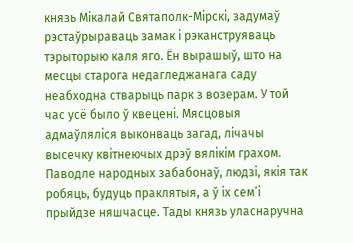князь Мікалай Святаполк-Мірскі, задумаў рэстаўрыраваць замак і рэканструяваць тэрыторыю каля яго. Ён вырашыў, што на месцы старога недагледжанага саду неабходна стварыць парк з возерам. У той час усё было ў квецені. Мясцовыя адмаўляліся выконваць загад, лічачы высечку квітнеючых дрэў вялікім грахом. Паводле народных забабонаў, людзі, якія так робяць, будуць праклятыя, а ў іх сем’і прыйдзе няшчасце. Тады князь уласнаручна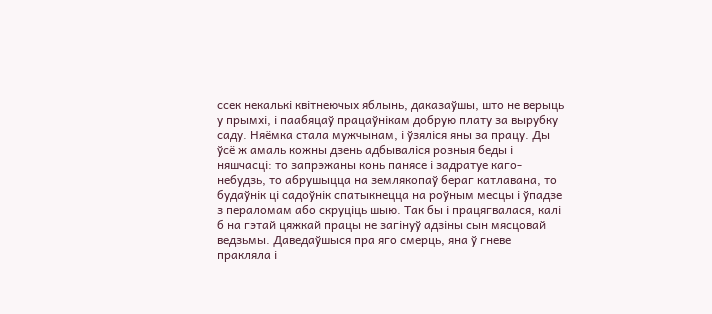ссек некалькі квітнеючых яблынь, даказаўшы, што не верыць у прымхі, і паабяцаў працаўнікам добрую плату за вырубку саду. Няёмка стала мужчынам, і ўзяліся яны за працу. Ды ўсё ж амаль кожны дзень адбываліся розныя беды і няшчасці: то запрэжаны конь панясе і задратуе каго-небудзь, то абрушыцца на землякопаў бераг катлавана, то будаўнік ці садоўнік спатыкнецца на роўным месцы і ўпадзе з пераломам або скруціць шыю. Так бы і працягвалася, калі б на гэтай цяжкай працы не загінуў адзіны сын мясцовай ведзьмы. Даведаўшыся пра яго смерць, яна ў гневе пракляла і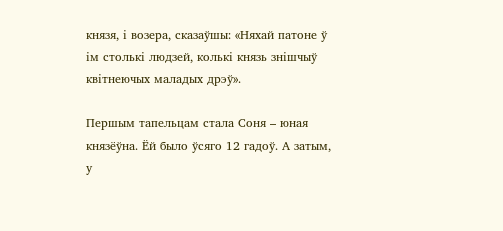князя, і возера, сказаўшы: «Няхай патоне ў ім столькі людзей, колькі князь знішчыў квітнеючых маладых дрэў».

Першым тапельцам стала Соня – юная князёўна. Ёй было ўсяго 12 гадоў. А затым, у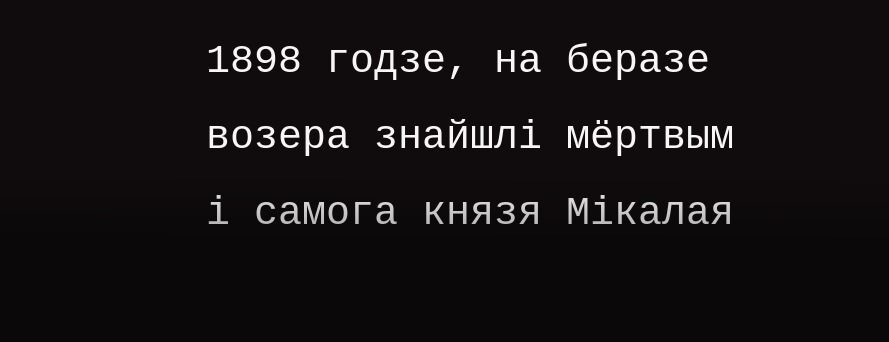1898 годзе, на беразе возера знайшлі мёртвым і самога князя Мікалая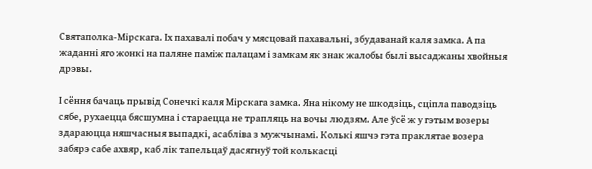Святаполка-Мірскага. Іх пахавалі побач у мясцовай пахавальні, збудаванай каля замка. А па жаданні яго жонкі на паляне паміж палацам і замкам як знак жалобы былі высаджаны хвойныя дрэвы.

І сёння бачаць прывід Сонечкі каля Мірскага замка. Яна нікому не шкодзіць, сціпла паводзіць сябе, рухаецца бясшумна і стараецца не трапляць на вочы людзям. Але ўсё ж у гэтым возеры здараюцца няшчасныя выпадкі, асабліва з мужчынамі. Колькі яшчэ гэта праклятае возера забярэ сабе ахвяр, каб лік тапельцаў дасягнуў той колькасці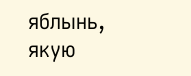яблынь, якую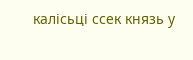калісьці ссек князь у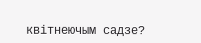квітнеючым садзе?